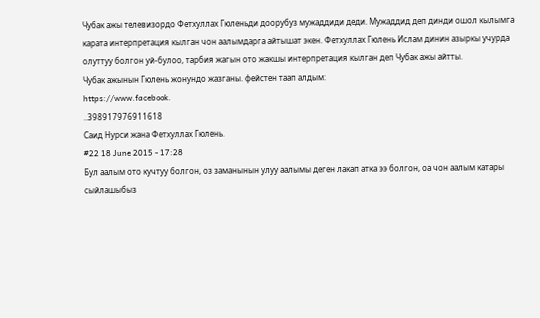Чубак ажы телевизордо Фетхуллах Гюленьди доорубуз мужаддиди деди. Мужаддид деп динди ошол кылымга карата интерпретация кылган чон аалымдарга айтышат экен. Фетхуллах Гюлень Ислам динин азыркы учурда олуттуу болгон уй-булоо, тарбия жагын ото жакшы интерпретация кылган деп Чубак ажы айтты.
Чубак ажынын Гюлень жонундо жазганы. фейстен таап алдым:
https://www.facebook.
..398917976911618
Саид Нурси жана Фетхуллах Гюлень.
#22 18 June 2015 - 17:28
Бул аалым ото кучтуу болгон, оз заманынын улуу аалымы деген лакап атка ээ болгон, оа чон аалым катары сыйлашыбыз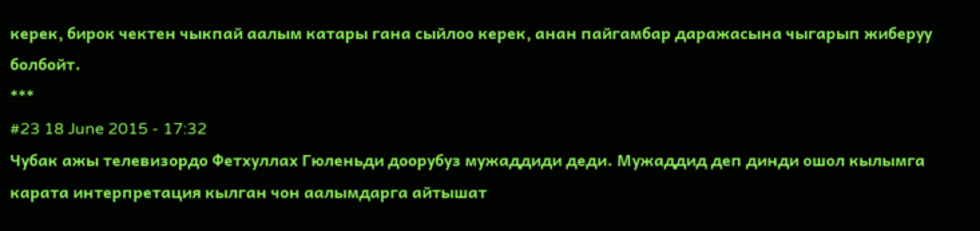керек, бирок чектен чыкпай аалым катары гана сыйлоо керек, анан пайгамбар даражасына чыгарып жиберуу болбойт.
***
#23 18 June 2015 - 17:32
Чубак ажы телевизордо Фетхуллах Гюленьди доорубуз мужаддиди деди. Мужаддид деп динди ошол кылымга карата интерпретация кылган чон аалымдарга айтышат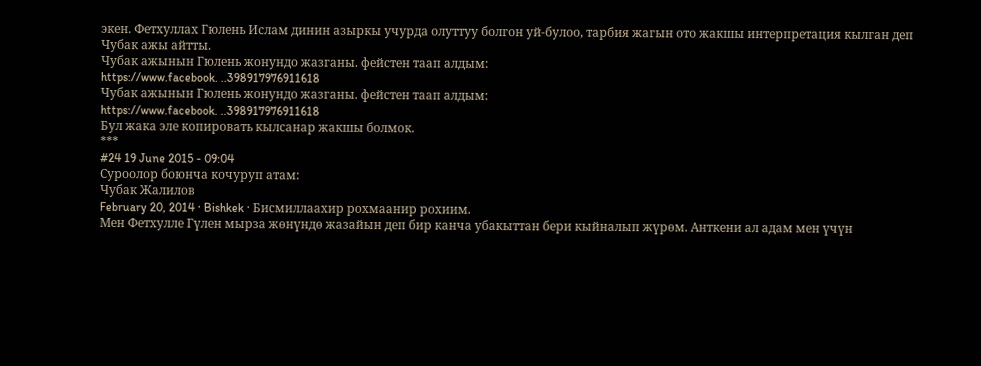экен. Фетхуллах Гюлень Ислам динин азыркы учурда олуттуу болгон уй-булоо, тарбия жагын ото жакшы интерпретация кылган деп Чубак ажы айтты.
Чубак ажынын Гюлень жонундо жазганы. фейстен таап алдым:
https://www.facebook. ..398917976911618
Чубак ажынын Гюлень жонундо жазганы. фейстен таап алдым:
https://www.facebook. ..398917976911618
Бул жака эле копировать кылсанар жакшы болмок.
***
#24 19 June 2015 - 09:04
Суроолор боюнча кочуруп атам:
Чубак Жалилов
February 20, 2014 · Bishkek · Бисмиллаахир рохмаанир рохиим.
Мен Фетхулле Гүлен мырза жөнүндө жазайын деп бир канча убакыттан бери кыйналып жүрөм. Анткени ал адам мен үчүн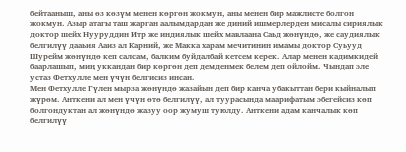бейтааныш, аны өз көзүм менен көргөн жокмун, аны менен бир мажлисте болгон жокмун. Азыр атагы таш жарган аалымдардан же диний ишмерлерден мисалы сириялык доктор шейх Нууруддин Итр же индиялык шейх мавлаана Саьд жөнүндө, же саудиялык белгилүү дааьия Ааиз ал Карний, же Макка харам мечитинин имамы доктор Суьууд Шурейм жөнүндө кеп салсам, балким буйдалбай кетсем керек. Алар менен кадимкидей баарлашып, миӊ уккандан бир көргөн деп демденмек белем деп ойлойм. Чындап эле устаз Фетхулле мен үчүн белгисиз инсан.
Мен Фетхулле Гүлен мырза жөнүндө жазайын деп бир канча убакыттан бери кыйналып жүрөм. Анткени ал мен үчүн өтө белгилүү, ал туурасында маарифатым эбегейсиз көп болгондуктан ал жөнүндө жазуу оор жумуш туюлду. Анткени адам канчалык көп белгилүү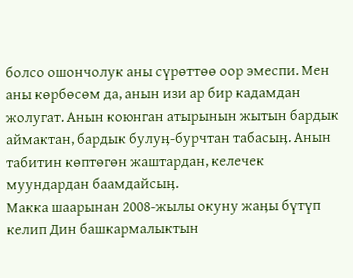болсо ошончолук аны сүрөттөө оор эмеспи. Мен аны көрбөсөм да, анын изи ар бир кадамдан жолугат. Анын коюнган атырынын жытын бардык аймактан, бардык булуӊ-бурчтан табасыӊ. Анын табитин көптөгөн жаштардан, келечек муундардан баамдайсыӊ.
Макка шаарынан 2008-жылы окуну жаӊы бүтүп келип Дин башкармалыктын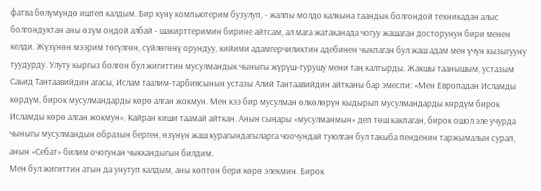фатва бөлүмүндө иштеп калдым. Бир күнү компьютерим бузулуп, - жалпы молдо калкына таандык болгондой техникадан алыс болгондуктан аны өзүм оӊдой албай - шакирттеримин бирине айтсам, ал мага жатаканада чогуу жашаган досторунун бири менен келди. Жүзүнөн мээрим төгүлгөн, сүйлөгөнү орундуу, кийими адамгерчиликтин адебинен чыкпаган бул жаш адам мен үчүн кызыгууну туудурду. Улуту кыргыз болгон бул жигиттин мусулмандык чыныгы жүрүш-турушу мени таӊ калтырды. Жакшы таанышым, устазым Саьид Тантаавийдин агасы, Ислам таалим-тарбиясынын устазы Алий Тантаавийдин айтканы бар эмеспи: «Мен Европадан Исламды көрдүм, бирок мусулмандарды көрө алган жокмун. Мен кээ бир мусулман өлкөлөрүн кыдырып мусулмандарды көрдүм бирок Исламды көрө алган жокмун». Кайран киши таамай айткан. Анын сыӊары «мусулманмын» деп төш какпаган, бирок ошол эле учурда чыныгы мусулмандын образын берген, өзүнүн жаш курагындагыларга чоочундай туюлган бул такыба пенденин таржымалын сурап, анын «Себат» билим очогунан чыккандыгын билдим.
Мен бул жигиттин атын да унутуп калдым, аны көптөн бери көрө элекмин. Бирок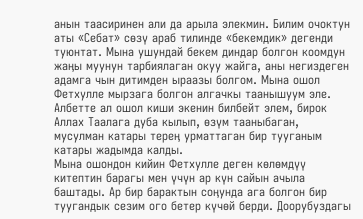анын таасиринен али да арыла элекмин. Билим очоктун аты «Себат» сөзү араб тилинде «бекемдик» дегенди туюнтат. Мына ушундай бекем диндар болгон коомдун жаӊы муунун тарбиялаган окуу жайга, аны негиздеген адамга чын дитимден ыраазы болгом. Мына ошол Фетхулле мырзага болгон алгачкы таанышуум эле. Албетте ал ошол киши экенин билбейт элем, бирок Аллах Таалага дуба кылып, өзүм тааныбаган, мусулман катары тереӊ урматтаган бир тууганым катары жадымда калды.
Мына ошондон кийин Фетхулле деген көлөмдүү китептин барагы мен үчүн ар күн сайын ачыла баштады. Ар бир барактын соӊунда ага болгон бир туугандык сезим ого бетер күчөй берди. Доорубуздагы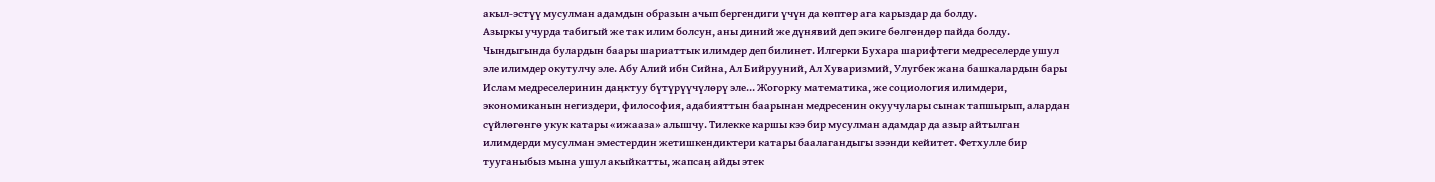акыл-эстүү мусулман адамдын образын ачып бергендиги үчүн да көптөр ага карыздар да болду.
Азыркы учурда табигый же так илим болсун, аны диний же дүнявий деп экиге бөлгөндөр пайда болду. Чындыгында булардын баары шариаттык илимдер деп билинет. Илгерки Бухара шарифтеги медреселерде ушул эле илимдер окутулчу эле. Абу Алий ибн Сийна, Ал Бийрууний, Ал Хуваризмий, Улугбек жана башкалардын бары Ислам медреселеринин даӊктуу бүтүрүүчүлөрү эле… Жогорку математика, же социология илимдери, экономиканын негиздери, философия, адабияттын баарынан медресенин окуучулары сынак тапшырып, алардан сүйлөгөнгө укук катары «ижааза» алышчу. Тилекке каршы кээ бир мусулман адамдар да азыр айтылган илимдерди мусулман эместердин жетишкендиктери катары баалагандыгы зээнди кейитет. Фетхулле бир тууганыбыз мына ушул акыйкатты, жапсаӊ айды этек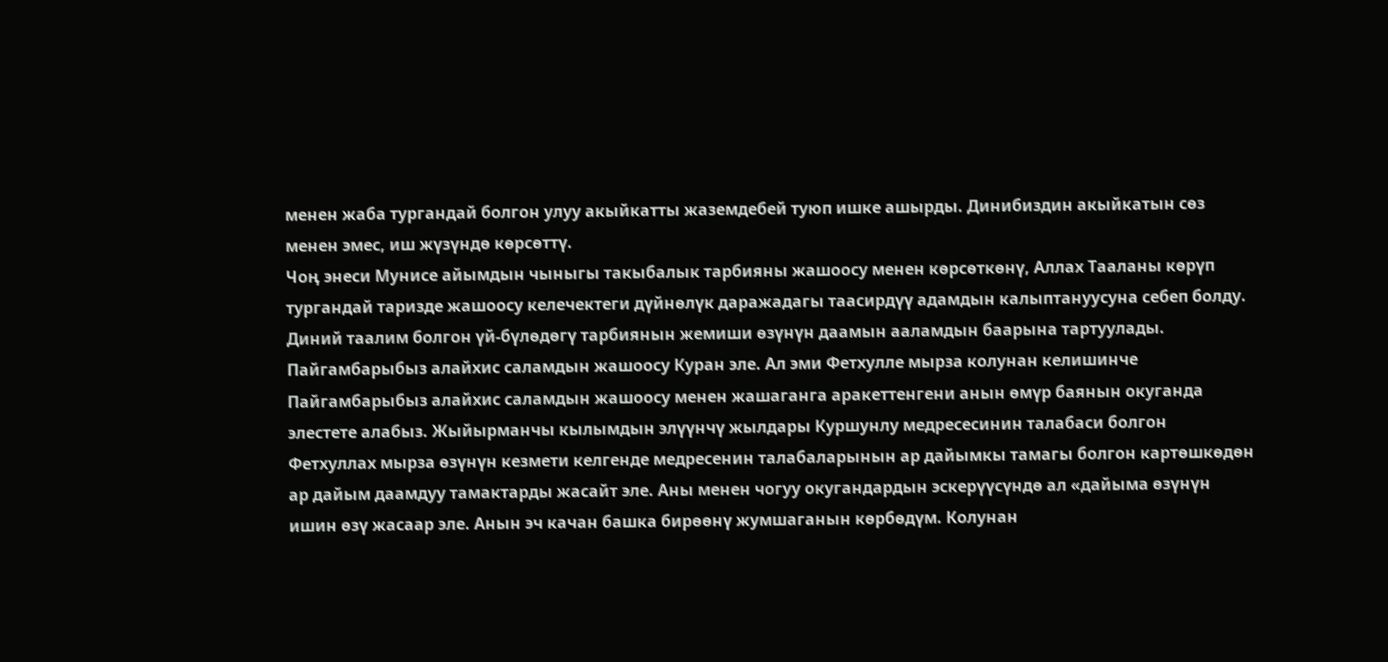менен жаба тургандай болгон улуу акыйкатты жаземдебей туюп ишке ашырды. Динибиздин акыйкатын сөз менен эмес, иш жүзүндө көрсөттү.
Чоӊ энеси Мунисе айымдын чыныгы такыбалык тарбияны жашоосу менен көрсөткөнү, Аллах Тааланы көрүп тургандай таризде жашоосу келечектеги дүйнөлүк даражадагы таасирдүү адамдын калыптануусуна себеп болду. Диний таалим болгон үй-бүлөдөгү тарбиянын жемиши өзүнүн даамын ааламдын баарына тартуулады.
Пайгамбарыбыз алайхис саламдын жашоосу Куран эле. Ал эми Фетхулле мырза колунан келишинче Пайгамбарыбыз алайхис саламдын жашоосу менен жашаганга аракеттенгени анын өмүр баянын окуганда элестете алабыз. Жыйырманчы кылымдын элүүнчү жылдары Куршунлу медресесинин талабаси болгон Фетхуллах мырза өзүнүн кезмети келгенде медресенин талабаларынын ар дайымкы тамагы болгон картөшкөдөн ар дайым даамдуу тамактарды жасайт эле. Аны менен чогуу окугандардын эскерүүсүндө ал «дайыма өзүнүн ишин өзү жасаар эле. Анын эч качан башка бирөөнү жумшаганын көрбөдүм. Колунан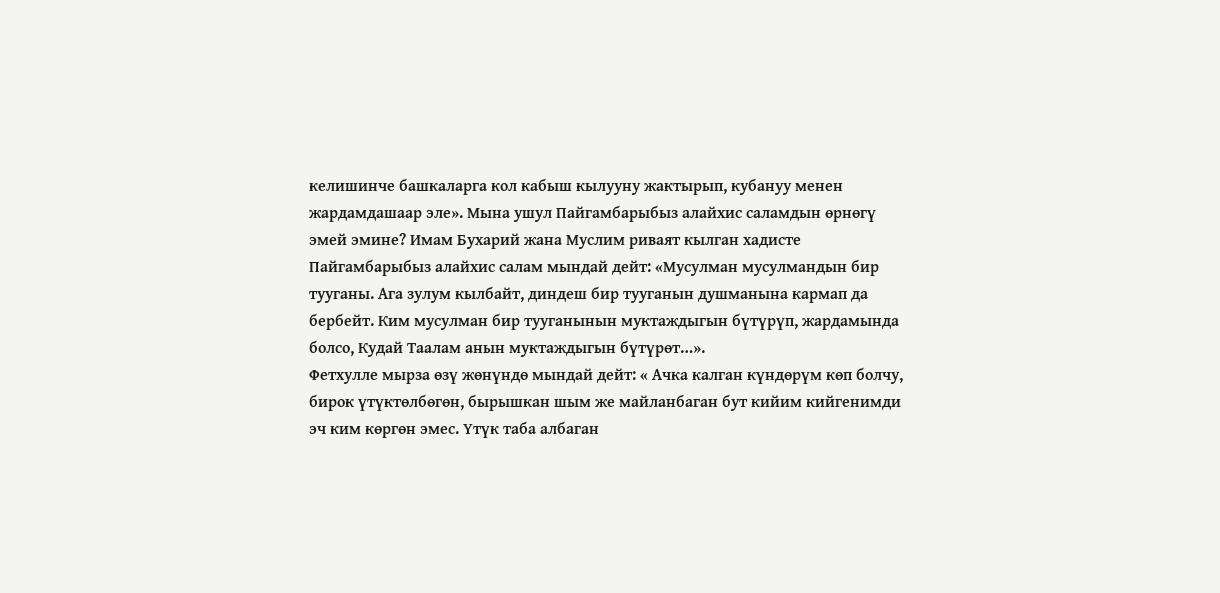келишинче башкаларга кол кабыш кылууну жактырып, кубануу менен жардамдашаар эле». Мына ушул Пайгамбарыбыз алайхис саламдын өрнөгү эмей эмине? Имам Бухарий жана Муслим риваят кылган хадисте Пайгамбарыбыз алайхис салам мындай дейт: «Мусулман мусулмандын бир тууганы. Ага зулум кылбайт, диндеш бир тууганын душманына кармап да бербейт. Ким мусулман бир тууганынын муктаждыгын бүтүрүп, жардамында болсо, Кудай Таалам анын муктаждыгын бүтүрөт…».
Фетхулле мырза өзү жөнүндө мындай дейт: « Ачка калган күндөрүм көп болчу, бирок үтүктөлбөгөн, бырышкан шым же майланбаган бут кийим кийгенимди эч ким көргөн эмес. Үтүк таба албаган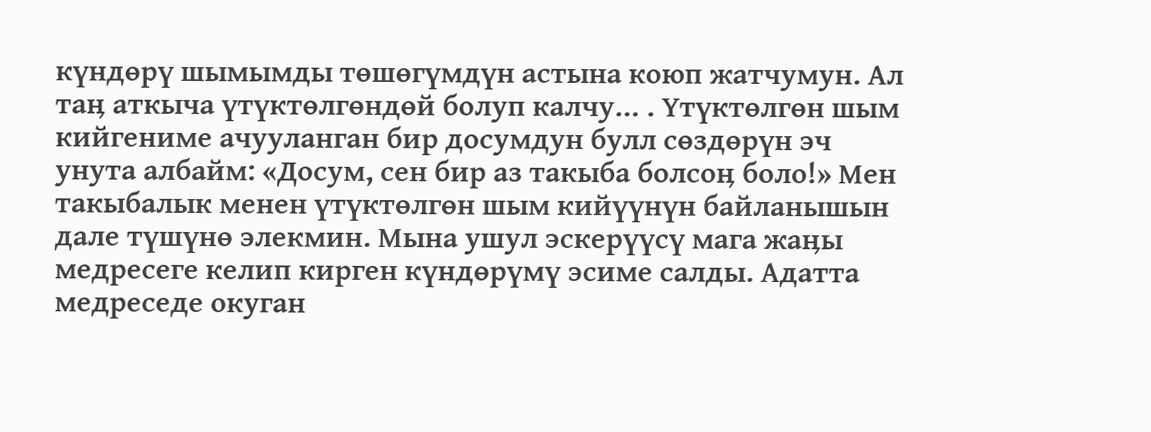күндөрү шымымды төшөгүмдүн астына коюп жатчумун. Ал таӊ аткыча үтүктөлгөндөй болуп калчу… . Үтүктөлгөн шым кийгениме ачууланган бир досумдун булл сөздөрүн эч унута албайм: «Досум, сен бир аз такыба болсоӊ боло!» Мен такыбалык менен үтүктөлгөн шым кийүүнүн байланышын дале түшүнө элекмин. Мына ушул эскерүүсү мага жаӊы медресеге келип кирген күндөрүмү эсиме салды. Адатта медреседе окуган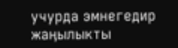учурда эмнегедир жаӊылыкты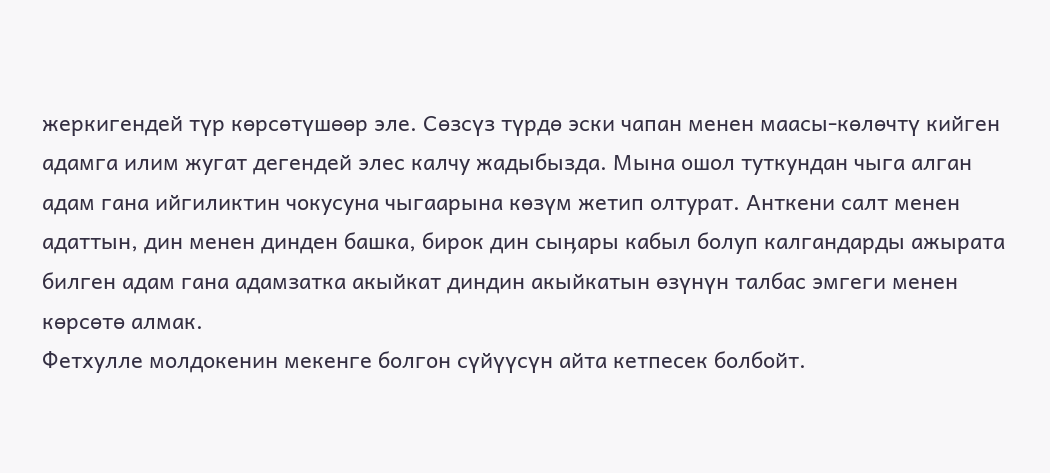жеркигендей түр көрсөтүшөөр эле. Сөзсүз түрдө эски чапан менен маасы-көлөчтү кийген адамга илим жугат дегендей элес калчу жадыбызда. Мына ошол туткундан чыга алган адам гана ийгиликтин чокусуна чыгаарына көзүм жетип олтурат. Анткени салт менен адаттын, дин менен динден башка, бирок дин сыӊары кабыл болуп калгандарды ажырата билген адам гана адамзатка акыйкат диндин акыйкатын өзүнүн талбас эмгеги менен көрсөтө алмак.
Фетхулле молдокенин мекенге болгон сүйүүсүн айта кетпесек болбойт.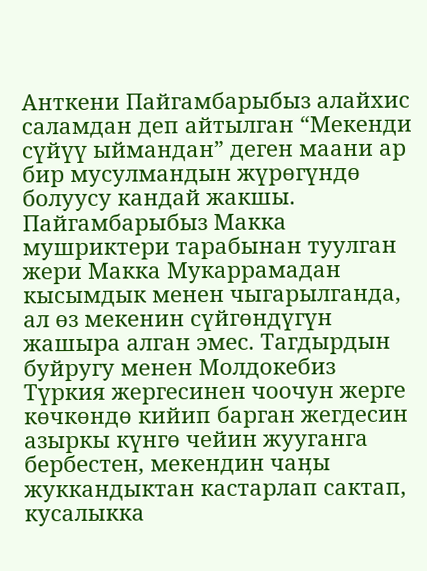Анткени Пайгамбарыбыз алайхис саламдан деп айтылган “Мекенди сүйүү ыймандан” деген маани ар бир мусулмандын жүрөгүндө болуусу кандай жакшы. Пайгамбарыбыз Макка мушриктери тарабынан туулган жери Макка Мукаррамадан кысымдык менен чыгарылганда, ал өз мекенин сүйгөндүгүн жашыра алган эмес. Тагдырдын буйругу менен Молдокебиз Түркия жергесинен чоочун жерге көчкөндө кийип барган жегдесин азыркы күнгө чейин жууганга бербестен, мекендин чаӊы жуккандыктан кастарлап сактап, кусалыкка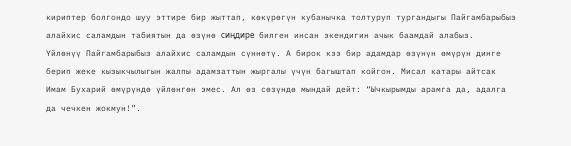кириптер болгондо шуу эттире бир жыттап, көкүрөгүн кубанычка толтуруп тургандыгы Пайгамбарыбыз алайхис саламдын табиятын да өзүнө сиӊдире билген инсан экендигин ачык баамдай алабыз.
Үйлөнүү Пайгамбарыбыз алайхис саламдын сүннөтү. А бирок кээ бир адамдар өзүнүн өмүрүн динге берип жеке кызыкчылыгын жалпы адамзаттын жыргалы үчүн багыштап койгон. Мисал катары айтсак Имам Бухарий өмүрүндө үйлөнгөн эмес. Ал өз сөзүндө мындай дейт: “Ычкырымды арамга да, адалга да чечкен жокмун!”.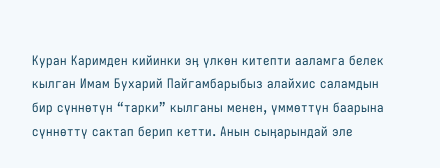Куран Каримден кийинки эӊ үлкөн китепти ааламга белек кылган Имам Бухарий Пайгамбарыбыз алайхис саламдын бир сүннөтүн “тарки” кылганы менен, үммөттүн баарына сүннөттү сактап берип кетти. Анын сыӊарындай эле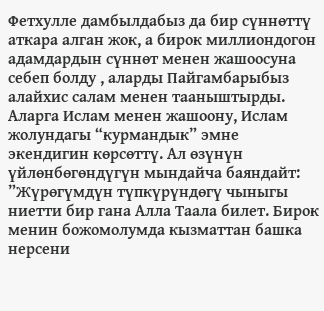Фетхулле дамбылдабыз да бир сүннөттү аткара алган жок, а бирок миллиондогон адамдардын сүннөт менен жашоосуна себеп болду , аларды Пайгамбарыбыз алайхис салам менен тааныштырды. Аларга Ислам менен жашоону, Ислам жолундагы “курмандык” эмне экендигин көрсөттү. Ал өзүнүн үйлөнбөгөндүгүн мындайча баяндайт: ”Жүрөгүмдүн түпкүрүндөгү чыныгы ниетти бир гана Алла Таала билет. Бирок менин божомолумда кызматтан башка нерсени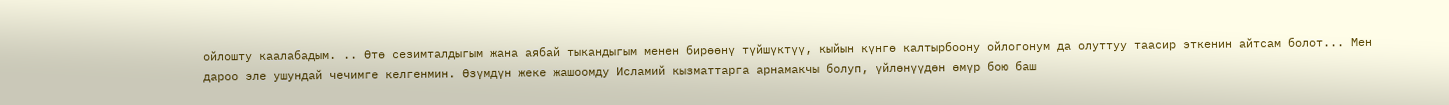ойлошту каалабадым. .. Өтө сезимталдыгым жана аябай тыкандыгым менен бирөөнү түйшүктүү, кыйын күнгө калтырбоону ойлогонум да олуттуу таасир эткенин айтсам болот... Мен дароо эле ушундай чечимге келгенмин. Өзүмдүн жеке жашоомду Исламий кызматтарга арнамакчы болуп, үйлөнүүдөн өмүр бою баш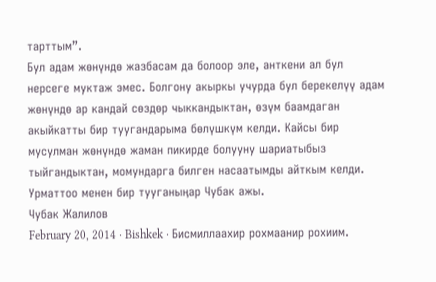тарттым”.
Бул адам жөнүндө жазбасам да болоор эле, анткени ал бул нерсеге муктаж эмес. Болгону акыркы учурда бул берекелүү адам жөнүндө ар кандай сөздөр чыккандыктан, өзүм баамдаган акыйкатты бир туугандарыма бөлүшкүм келди. Кайсы бир мусулман жөнүндө жаман пикирде болууну шариатыбыз тыйгандыктан, момундарга билген насаатымды айткым келди.
Урматтоо менен бир тууганыӊар Чубак ажы.
Чубак Жалилов
February 20, 2014 · Bishkek · Бисмиллаахир рохмаанир рохиим.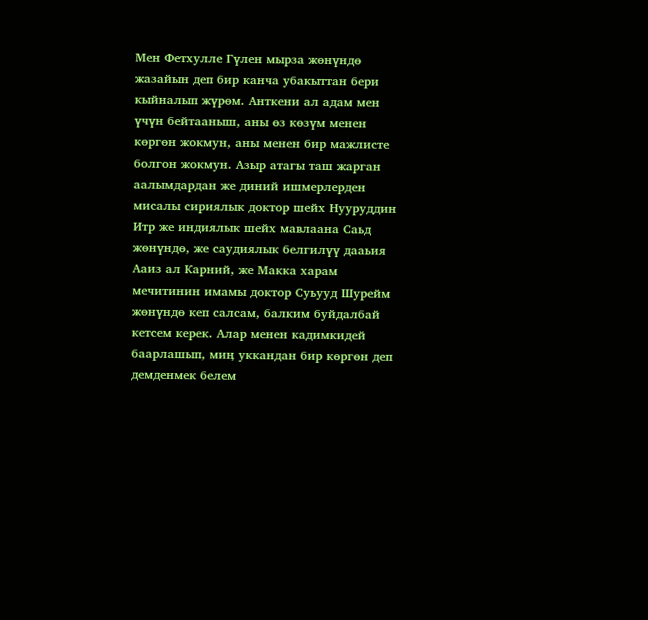Мен Фетхулле Гүлен мырза жөнүндө жазайын деп бир канча убакыттан бери кыйналып жүрөм. Анткени ал адам мен үчүн бейтааныш, аны өз көзүм менен көргөн жокмун, аны менен бир мажлисте болгон жокмун. Азыр атагы таш жарган аалымдардан же диний ишмерлерден мисалы сириялык доктор шейх Нууруддин Итр же индиялык шейх мавлаана Саьд жөнүндө, же саудиялык белгилүү дааьия Ааиз ал Карний, же Макка харам мечитинин имамы доктор Суьууд Шурейм жөнүндө кеп салсам, балким буйдалбай кетсем керек. Алар менен кадимкидей баарлашып, миӊ уккандан бир көргөн деп демденмек белем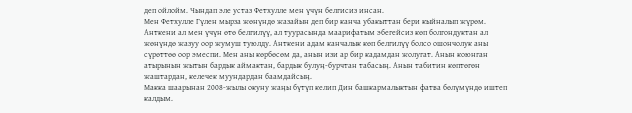деп ойлойм. Чындап эле устаз Фетхулле мен үчүн белгисиз инсан.
Мен Фетхулле Гүлен мырза жөнүндө жазайын деп бир канча убакыттан бери кыйналып жүрөм. Анткени ал мен үчүн өтө белгилүү, ал туурасында маарифатым эбегейсиз көп болгондуктан ал жөнүндө жазуу оор жумуш туюлду. Анткени адам канчалык көп белгилүү болсо ошончолук аны сүрөттөө оор эмеспи. Мен аны көрбөсөм да, анын изи ар бир кадамдан жолугат. Анын коюнган атырынын жытын бардык аймактан, бардык булуӊ-бурчтан табасыӊ. Анын табитин көптөгөн жаштардан, келечек муундардан баамдайсыӊ.
Макка шаарынан 2008-жылы окуну жаӊы бүтүп келип Дин башкармалыктын фатва бөлүмүндө иштеп калдым.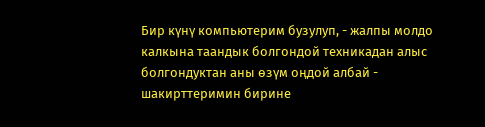Бир күнү компьютерим бузулуп, - жалпы молдо калкына таандык болгондой техникадан алыс болгондуктан аны өзүм оӊдой албай - шакирттеримин бирине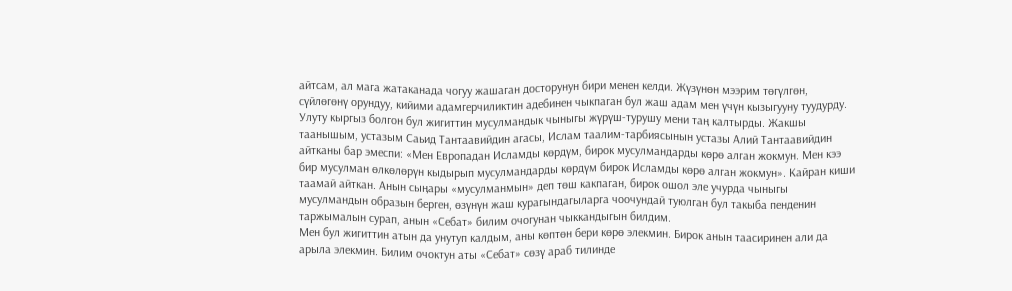айтсам, ал мага жатаканада чогуу жашаган досторунун бири менен келди. Жүзүнөн мээрим төгүлгөн, сүйлөгөнү орундуу, кийими адамгерчиликтин адебинен чыкпаган бул жаш адам мен үчүн кызыгууну туудурду. Улуту кыргыз болгон бул жигиттин мусулмандык чыныгы жүрүш-турушу мени таӊ калтырды. Жакшы таанышым, устазым Саьид Тантаавийдин агасы, Ислам таалим-тарбиясынын устазы Алий Тантаавийдин айтканы бар эмеспи: «Мен Европадан Исламды көрдүм, бирок мусулмандарды көрө алган жокмун. Мен кээ бир мусулман өлкөлөрүн кыдырып мусулмандарды көрдүм бирок Исламды көрө алган жокмун». Кайран киши таамай айткан. Анын сыӊары «мусулманмын» деп төш какпаган, бирок ошол эле учурда чыныгы мусулмандын образын берген, өзүнүн жаш курагындагыларга чоочундай туюлган бул такыба пенденин таржымалын сурап, анын «Себат» билим очогунан чыккандыгын билдим.
Мен бул жигиттин атын да унутуп калдым, аны көптөн бери көрө элекмин. Бирок анын таасиринен али да арыла элекмин. Билим очоктун аты «Себат» сөзү араб тилинде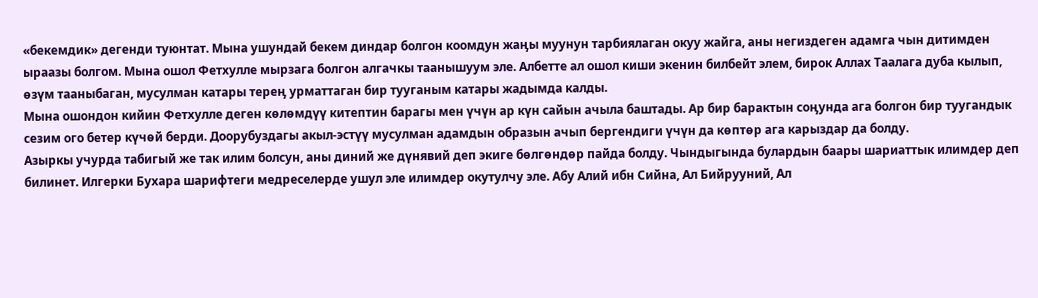«бекемдик» дегенди туюнтат. Мына ушундай бекем диндар болгон коомдун жаӊы муунун тарбиялаган окуу жайга, аны негиздеген адамга чын дитимден ыраазы болгом. Мына ошол Фетхулле мырзага болгон алгачкы таанышуум эле. Албетте ал ошол киши экенин билбейт элем, бирок Аллах Таалага дуба кылып, өзүм тааныбаган, мусулман катары тереӊ урматтаган бир тууганым катары жадымда калды.
Мына ошондон кийин Фетхулле деген көлөмдүү китептин барагы мен үчүн ар күн сайын ачыла баштады. Ар бир барактын соӊунда ага болгон бир туугандык сезим ого бетер күчөй берди. Доорубуздагы акыл-эстүү мусулман адамдын образын ачып бергендиги үчүн да көптөр ага карыздар да болду.
Азыркы учурда табигый же так илим болсун, аны диний же дүнявий деп экиге бөлгөндөр пайда болду. Чындыгында булардын баары шариаттык илимдер деп билинет. Илгерки Бухара шарифтеги медреселерде ушул эле илимдер окутулчу эле. Абу Алий ибн Сийна, Ал Бийрууний, Ал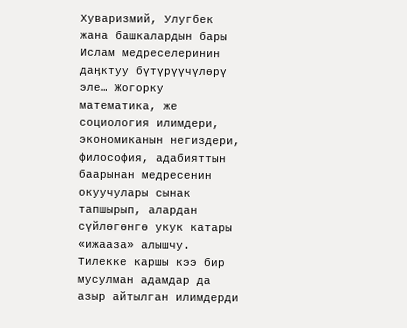Хуваризмий, Улугбек жана башкалардын бары Ислам медреселеринин даӊктуу бүтүрүүчүлөрү эле… Жогорку математика, же социология илимдери, экономиканын негиздери, философия, адабияттын баарынан медресенин окуучулары сынак тапшырып, алардан сүйлөгөнгө укук катары «ижааза» алышчу. Тилекке каршы кээ бир мусулман адамдар да азыр айтылган илимдерди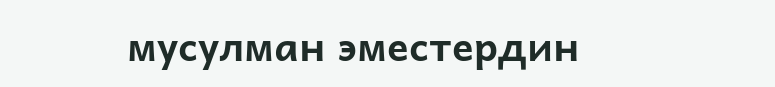мусулман эместердин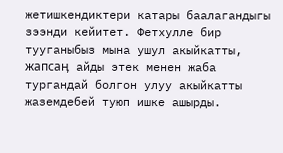жетишкендиктери катары баалагандыгы зээнди кейитет. Фетхулле бир тууганыбыз мына ушул акыйкатты, жапсаӊ айды этек менен жаба тургандай болгон улуу акыйкатты жаземдебей туюп ишке ашырды.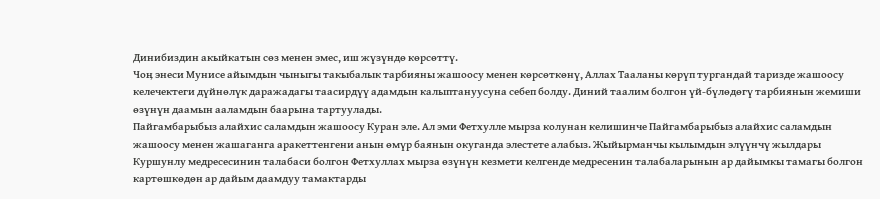Динибиздин акыйкатын сөз менен эмес, иш жүзүндө көрсөттү.
Чоӊ энеси Мунисе айымдын чыныгы такыбалык тарбияны жашоосу менен көрсөткөнү, Аллах Тааланы көрүп тургандай таризде жашоосу келечектеги дүйнөлүк даражадагы таасирдүү адамдын калыптануусуна себеп болду. Диний таалим болгон үй-бүлөдөгү тарбиянын жемиши өзүнүн даамын ааламдын баарына тартуулады.
Пайгамбарыбыз алайхис саламдын жашоосу Куран эле. Ал эми Фетхулле мырза колунан келишинче Пайгамбарыбыз алайхис саламдын жашоосу менен жашаганга аракеттенгени анын өмүр баянын окуганда элестете алабыз. Жыйырманчы кылымдын элүүнчү жылдары Куршунлу медресесинин талабаси болгон Фетхуллах мырза өзүнүн кезмети келгенде медресенин талабаларынын ар дайымкы тамагы болгон картөшкөдөн ар дайым даамдуу тамактарды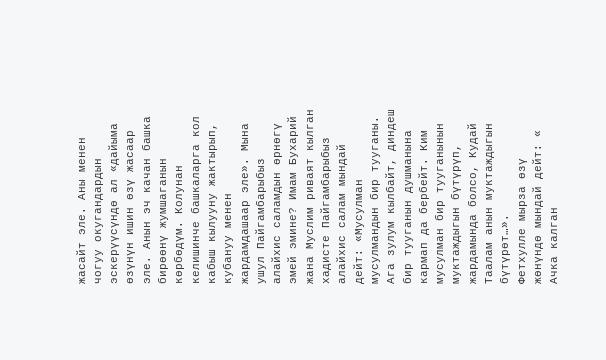жасайт эле. Аны менен чогуу окугандардын эскерүүсүндө ал «дайыма өзүнүн ишин өзү жасаар эле. Анын эч качан башка бирөөнү жумшаганын көрбөдүм. Колунан келишинче башкаларга кол кабыш кылууну жактырып, кубануу менен жардамдашаар эле». Мына ушул Пайгамбарыбыз алайхис саламдын өрнөгү эмей эмине? Имам Бухарий жана Муслим риваят кылган хадисте Пайгамбарыбыз алайхис салам мындай дейт: «Мусулман мусулмандын бир тууганы. Ага зулум кылбайт, диндеш бир тууганын душманына кармап да бербейт. Ким мусулман бир тууганынын муктаждыгын бүтүрүп, жардамында болсо, Кудай Таалам анын муктаждыгын бүтүрөт…».
Фетхулле мырза өзү жөнүндө мындай дейт: « Ачка калган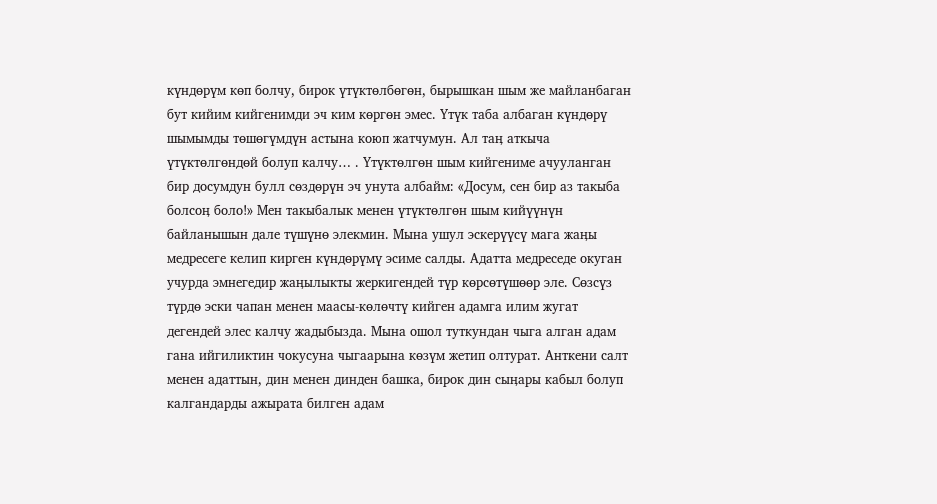күндөрүм көп болчу, бирок үтүктөлбөгөн, бырышкан шым же майланбаган бут кийим кийгенимди эч ким көргөн эмес. Үтүк таба албаган күндөрү шымымды төшөгүмдүн астына коюп жатчумун. Ал таӊ аткыча үтүктөлгөндөй болуп калчу… . Үтүктөлгөн шым кийгениме ачууланган бир досумдун булл сөздөрүн эч унута албайм: «Досум, сен бир аз такыба болсоӊ боло!» Мен такыбалык менен үтүктөлгөн шым кийүүнүн байланышын дале түшүнө элекмин. Мына ушул эскерүүсү мага жаӊы медресеге келип кирген күндөрүмү эсиме салды. Адатта медреседе окуган учурда эмнегедир жаӊылыкты жеркигендей түр көрсөтүшөөр эле. Сөзсүз түрдө эски чапан менен маасы-көлөчтү кийген адамга илим жугат дегендей элес калчу жадыбызда. Мына ошол туткундан чыга алган адам гана ийгиликтин чокусуна чыгаарына көзүм жетип олтурат. Анткени салт менен адаттын, дин менен динден башка, бирок дин сыӊары кабыл болуп калгандарды ажырата билген адам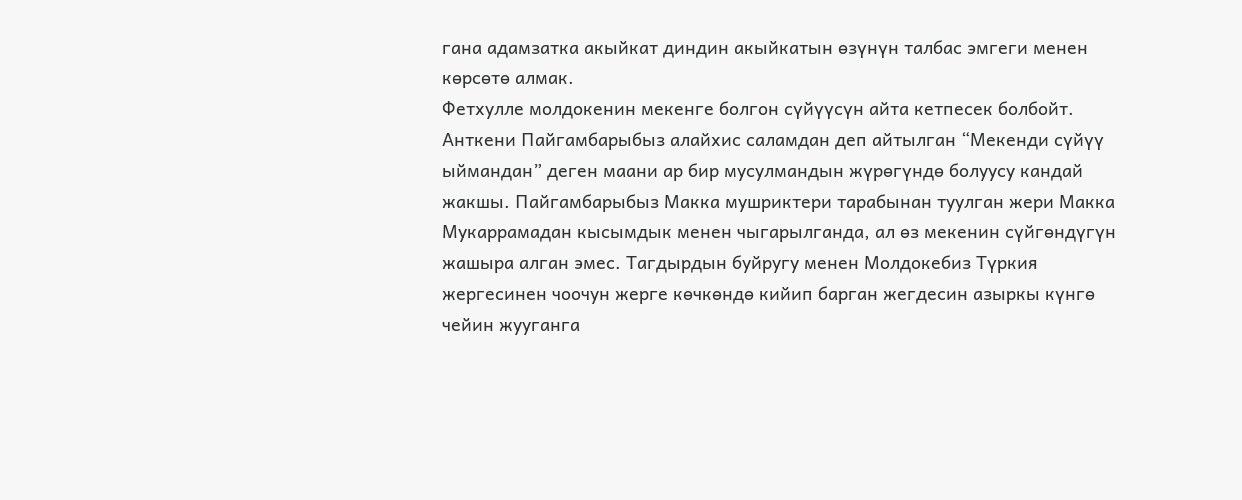гана адамзатка акыйкат диндин акыйкатын өзүнүн талбас эмгеги менен көрсөтө алмак.
Фетхулле молдокенин мекенге болгон сүйүүсүн айта кетпесек болбойт. Анткени Пайгамбарыбыз алайхис саламдан деп айтылган “Мекенди сүйүү ыймандан” деген маани ар бир мусулмандын жүрөгүндө болуусу кандай жакшы. Пайгамбарыбыз Макка мушриктери тарабынан туулган жери Макка Мукаррамадан кысымдык менен чыгарылганда, ал өз мекенин сүйгөндүгүн жашыра алган эмес. Тагдырдын буйругу менен Молдокебиз Түркия жергесинен чоочун жерге көчкөндө кийип барган жегдесин азыркы күнгө чейин жууганга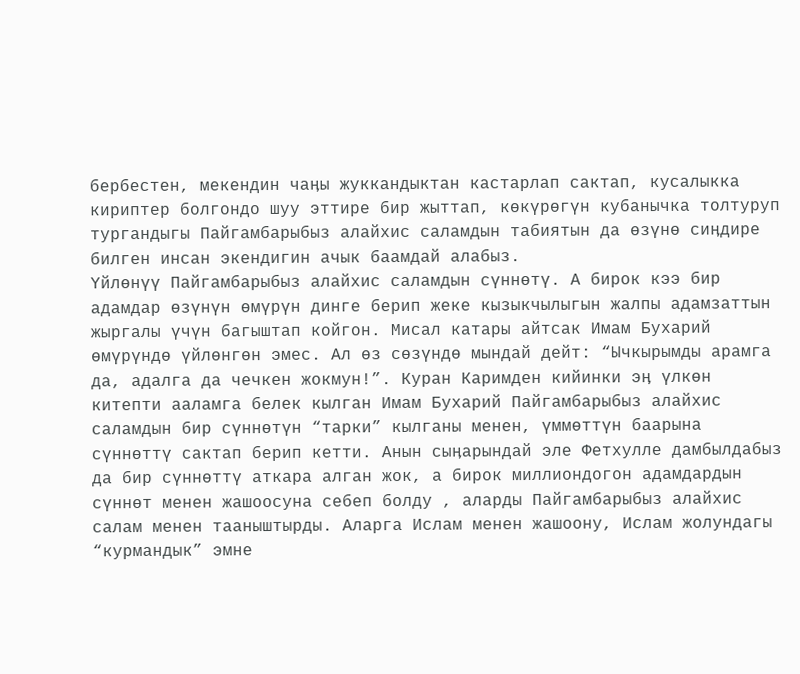бербестен, мекендин чаӊы жуккандыктан кастарлап сактап, кусалыкка кириптер болгондо шуу эттире бир жыттап, көкүрөгүн кубанычка толтуруп тургандыгы Пайгамбарыбыз алайхис саламдын табиятын да өзүнө сиӊдире билген инсан экендигин ачык баамдай алабыз.
Үйлөнүү Пайгамбарыбыз алайхис саламдын сүннөтү. А бирок кээ бир адамдар өзүнүн өмүрүн динге берип жеке кызыкчылыгын жалпы адамзаттын жыргалы үчүн багыштап койгон. Мисал катары айтсак Имам Бухарий өмүрүндө үйлөнгөн эмес. Ал өз сөзүндө мындай дейт: “Ычкырымды арамга да, адалга да чечкен жокмун!”. Куран Каримден кийинки эӊ үлкөн китепти ааламга белек кылган Имам Бухарий Пайгамбарыбыз алайхис саламдын бир сүннөтүн “тарки” кылганы менен, үммөттүн баарына сүннөттү сактап берип кетти. Анын сыӊарындай эле Фетхулле дамбылдабыз да бир сүннөттү аткара алган жок, а бирок миллиондогон адамдардын сүннөт менен жашоосуна себеп болду , аларды Пайгамбарыбыз алайхис салам менен тааныштырды. Аларга Ислам менен жашоону, Ислам жолундагы “курмандык” эмне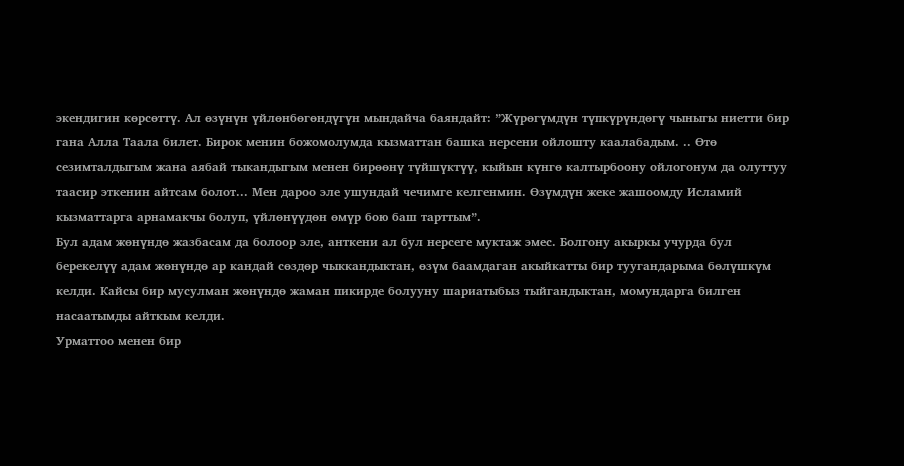экендигин көрсөттү. Ал өзүнүн үйлөнбөгөндүгүн мындайча баяндайт: ”Жүрөгүмдүн түпкүрүндөгү чыныгы ниетти бир гана Алла Таала билет. Бирок менин божомолумда кызматтан башка нерсени ойлошту каалабадым. .. Өтө сезимталдыгым жана аябай тыкандыгым менен бирөөнү түйшүктүү, кыйын күнгө калтырбоону ойлогонум да олуттуу таасир эткенин айтсам болот... Мен дароо эле ушундай чечимге келгенмин. Өзүмдүн жеке жашоомду Исламий кызматтарга арнамакчы болуп, үйлөнүүдөн өмүр бою баш тарттым”.
Бул адам жөнүндө жазбасам да болоор эле, анткени ал бул нерсеге муктаж эмес. Болгону акыркы учурда бул берекелүү адам жөнүндө ар кандай сөздөр чыккандыктан, өзүм баамдаган акыйкатты бир туугандарыма бөлүшкүм келди. Кайсы бир мусулман жөнүндө жаман пикирде болууну шариатыбыз тыйгандыктан, момундарга билген насаатымды айткым келди.
Урматтоо менен бир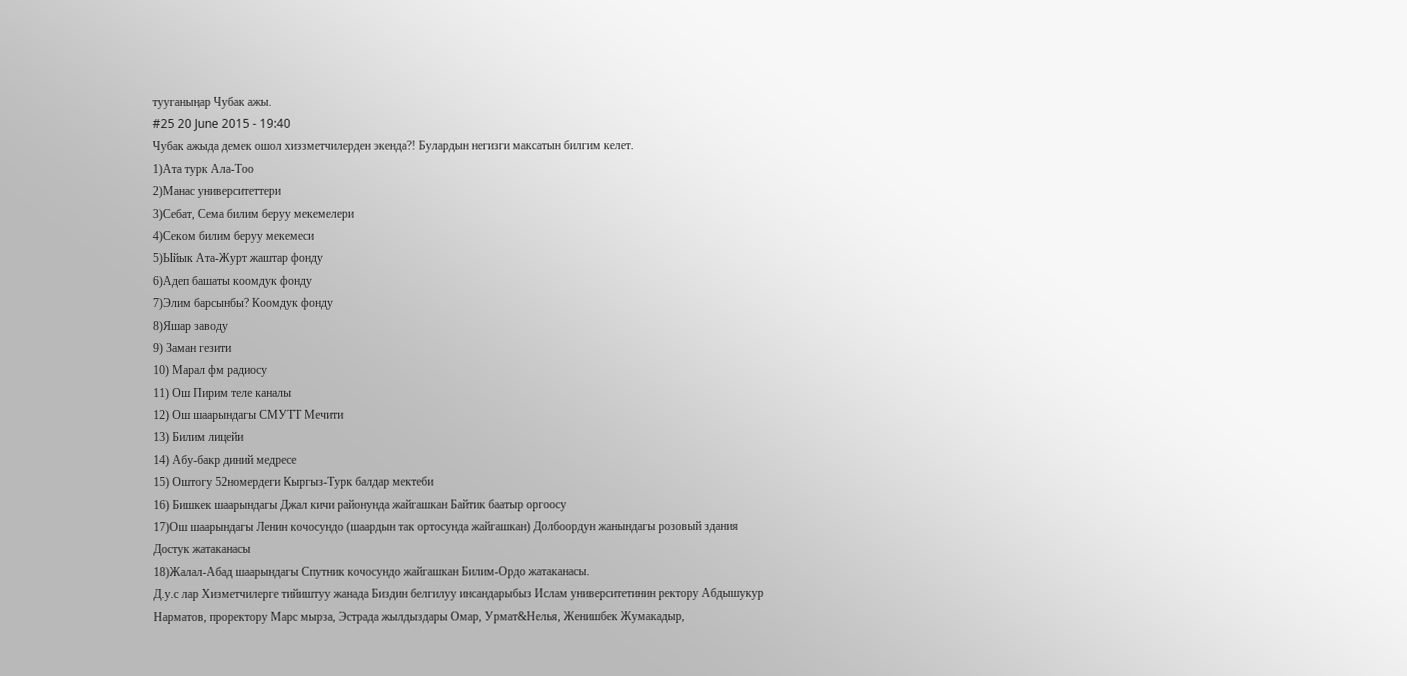тууганыӊар Чубак ажы.
#25 20 June 2015 - 19:40
Чубак ажыда демек ошол хиззметчилерден экенда?! Булардын негизги максатын билгим келет.
1)Ата турк Ала-Тоо
2)Манас университеттери
3)Себат, Сема билим беруу мекемелери
4)Секом билим беруу мекемеси
5)Ыйык Ата-Журт жаштар фонду
6)Адеп башаты коомдук фонду
7)Элим барсынбы? Коомдук фонду
8)Яшар заводу
9) Заман гезити
10) Марал фм радиосу
11) Ош Пирим теле каналы
12) Ош шаарындагы СМУТТ Мечити
13) Билим лицейи
14) Абу-бакр диний медресе
15) Оштогу 52номердеги Кыргыз-Турк балдар мектеби
16) Бишкек шаарындагы Джал кичи районунда жайгашкан Байтик баатыр оргоосу
17)Ош шаарындагы Ленин кочосундо (шаардын так ортосунда жайгашкан) Долбоордун жанындагы розовый здания Достук жатаканасы
18)Жалал-Абад шаарындагы Спутник кочосундо жайгашкан Билим-Ордо жатаканасы.
Д.у.с лар Хизметчилерге тийиштуу жанада Биздин белгилуу инсандарыбыз Ислам университетинин ректору Абдышукур Нарматов, проректору Марс мырза, Эстрада жылдыздары Омар, Урмат&Нелья, Женишбек Жумакадыр,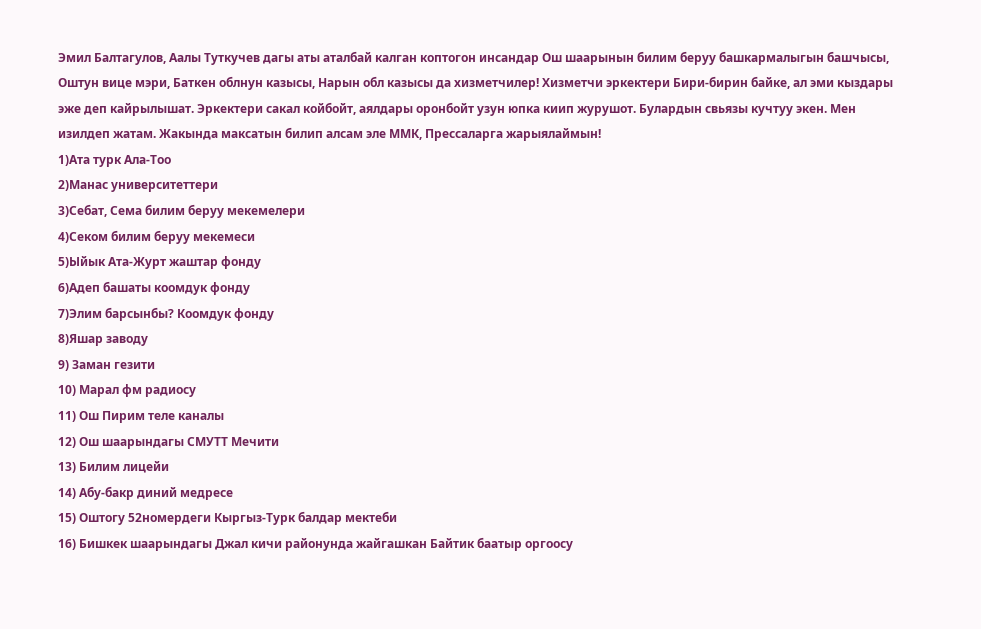Эмил Балтагулов, Аалы Туткучев дагы аты аталбай калган коптогон инсандар Ош шаарынын билим беруу башкармалыгын башчысы, Оштун вице мэри, Баткен облнун казысы, Нарын обл казысы да хизметчилер! Хизметчи эркектери Бири-бирин байке, ал эми кыздары эже деп кайрылышат. Эркектери сакал койбойт, аялдары оронбойт узун юпка киип журушот. Булардын свьязы кучтуу экен. Мен изилдеп жатам. Жакында максатын билип алсам эле ММК, Прессаларга жарыялаймын!
1)Ата турк Ала-Тоо
2)Манас университеттери
3)Себат, Сема билим беруу мекемелери
4)Секом билим беруу мекемеси
5)Ыйык Ата-Журт жаштар фонду
6)Адеп башаты коомдук фонду
7)Элим барсынбы? Коомдук фонду
8)Яшар заводу
9) Заман гезити
10) Марал фм радиосу
11) Ош Пирим теле каналы
12) Ош шаарындагы СМУТТ Мечити
13) Билим лицейи
14) Абу-бакр диний медресе
15) Оштогу 52номердеги Кыргыз-Турк балдар мектеби
16) Бишкек шаарындагы Джал кичи районунда жайгашкан Байтик баатыр оргоосу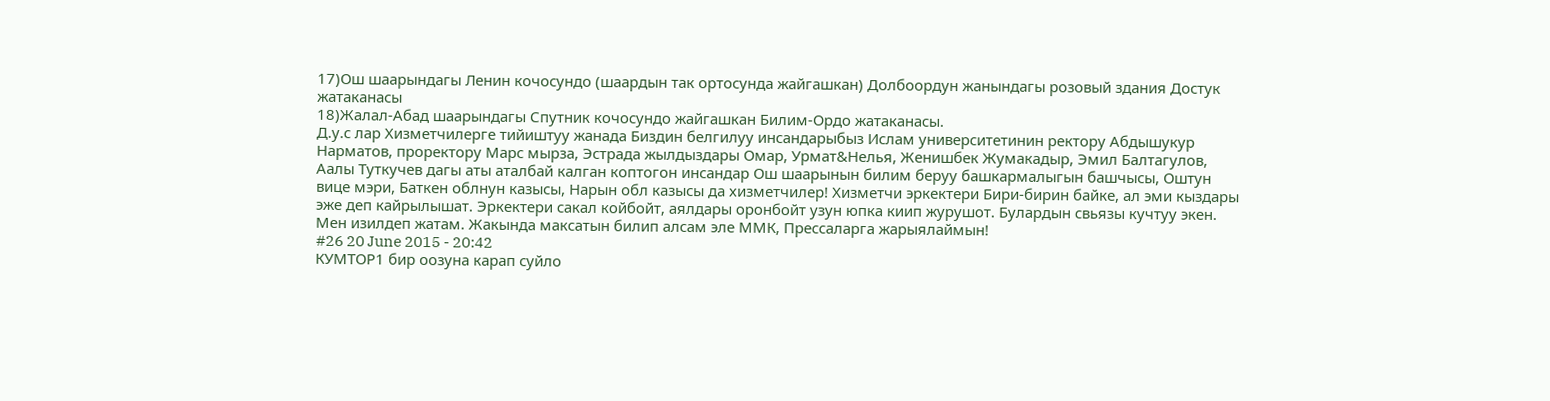17)Ош шаарындагы Ленин кочосундо (шаардын так ортосунда жайгашкан) Долбоордун жанындагы розовый здания Достук жатаканасы
18)Жалал-Абад шаарындагы Спутник кочосундо жайгашкан Билим-Ордо жатаканасы.
Д.у.с лар Хизметчилерге тийиштуу жанада Биздин белгилуу инсандарыбыз Ислам университетинин ректору Абдышукур Нарматов, проректору Марс мырза, Эстрада жылдыздары Омар, Урмат&Нелья, Женишбек Жумакадыр, Эмил Балтагулов, Аалы Туткучев дагы аты аталбай калган коптогон инсандар Ош шаарынын билим беруу башкармалыгын башчысы, Оштун вице мэри, Баткен облнун казысы, Нарын обл казысы да хизметчилер! Хизметчи эркектери Бири-бирин байке, ал эми кыздары эже деп кайрылышат. Эркектери сакал койбойт, аялдары оронбойт узун юпка киип журушот. Булардын свьязы кучтуу экен. Мен изилдеп жатам. Жакында максатын билип алсам эле ММК, Прессаларга жарыялаймын!
#26 20 June 2015 - 20:42
КУМТОР1 бир оозуна карап суйло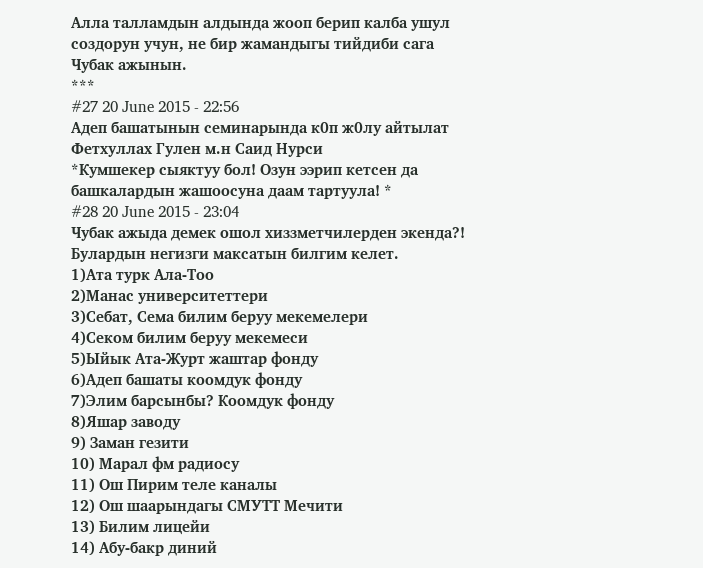Алла талламдын алдында жооп берип калба ушул создорун учун, не бир жамандыгы тийдиби сага Чубак ажынын.
***
#27 20 June 2015 - 22:56
Адеп башатынын семинарында к0п ж0лу айтылат Фетхуллах Гулен м.н Саид Нурси
*Кумшекер сыяктуу бол! Озун ээрип кетсен да башкалардын жашоосуна даам тартуула! *
#28 20 June 2015 - 23:04
Чубак ажыда демек ошол хиззметчилерден экенда?! Булардын негизги максатын билгим келет.
1)Ата турк Ала-Тоо
2)Манас университеттери
3)Себат, Сема билим беруу мекемелери
4)Секом билим беруу мекемеси
5)Ыйык Ата-Журт жаштар фонду
6)Адеп башаты коомдук фонду
7)Элим барсынбы? Коомдук фонду
8)Яшар заводу
9) Заман гезити
10) Марал фм радиосу
11) Ош Пирим теле каналы
12) Ош шаарындагы СМУТТ Мечити
13) Билим лицейи
14) Абу-бакр диний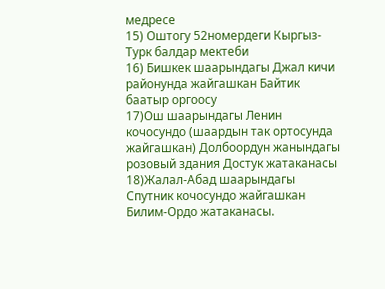медресе
15) Оштогу 52номердеги Кыргыз-Турк балдар мектеби
16) Бишкек шаарындагы Джал кичи районунда жайгашкан Байтик баатыр оргоосу
17)Ош шаарындагы Ленин кочосундо (шаардын так ортосунда жайгашкан) Долбоордун жанындагы розовый здания Достук жатаканасы
18)Жалал-Абад шаарындагы Спутник кочосундо жайгашкан Билим-Ордо жатаканасы.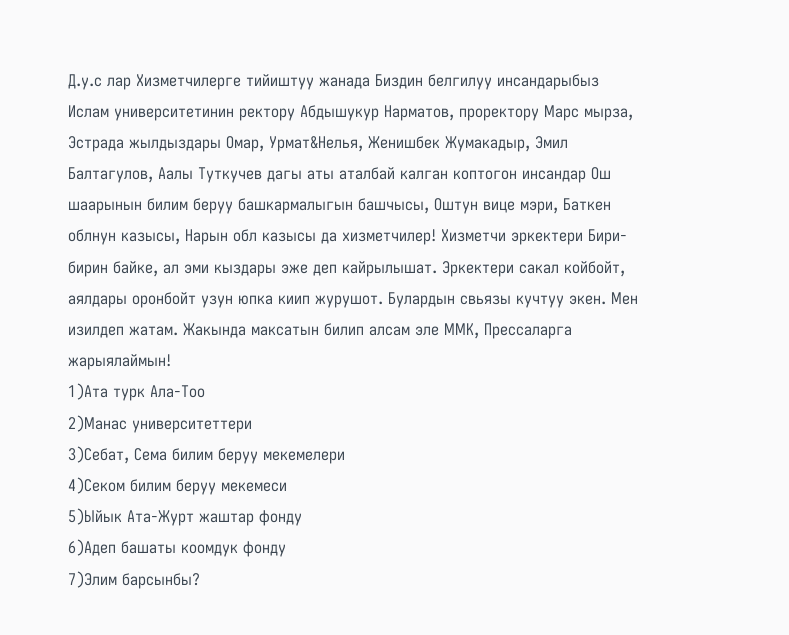Д.у.с лар Хизметчилерге тийиштуу жанада Биздин белгилуу инсандарыбыз Ислам университетинин ректору Абдышукур Нарматов, проректору Марс мырза, Эстрада жылдыздары Омар, Урмат&Нелья, Женишбек Жумакадыр, Эмил Балтагулов, Аалы Туткучев дагы аты аталбай калган коптогон инсандар Ош шаарынын билим беруу башкармалыгын башчысы, Оштун вице мэри, Баткен облнун казысы, Нарын обл казысы да хизметчилер! Хизметчи эркектери Бири-бирин байке, ал эми кыздары эже деп кайрылышат. Эркектери сакал койбойт, аялдары оронбойт узун юпка киип журушот. Булардын свьязы кучтуу экен. Мен изилдеп жатам. Жакында максатын билип алсам эле ММК, Прессаларга жарыялаймын!
1)Ата турк Ала-Тоо
2)Манас университеттери
3)Себат, Сема билим беруу мекемелери
4)Секом билим беруу мекемеси
5)Ыйык Ата-Журт жаштар фонду
6)Адеп башаты коомдук фонду
7)Элим барсынбы?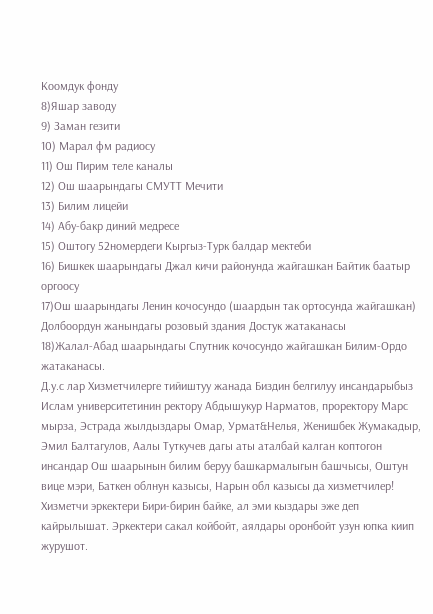Коомдук фонду
8)Яшар заводу
9) Заман гезити
10) Марал фм радиосу
11) Ош Пирим теле каналы
12) Ош шаарындагы СМУТТ Мечити
13) Билим лицейи
14) Абу-бакр диний медресе
15) Оштогу 52номердеги Кыргыз-Турк балдар мектеби
16) Бишкек шаарындагы Джал кичи районунда жайгашкан Байтик баатыр оргоосу
17)Ош шаарындагы Ленин кочосундо (шаардын так ортосунда жайгашкан) Долбоордун жанындагы розовый здания Достук жатаканасы
18)Жалал-Абад шаарындагы Спутник кочосундо жайгашкан Билим-Ордо жатаканасы.
Д.у.с лар Хизметчилерге тийиштуу жанада Биздин белгилуу инсандарыбыз Ислам университетинин ректору Абдышукур Нарматов, проректору Марс мырза, Эстрада жылдыздары Омар, Урмат&Нелья, Женишбек Жумакадыр, Эмил Балтагулов, Аалы Туткучев дагы аты аталбай калган коптогон инсандар Ош шаарынын билим беруу башкармалыгын башчысы, Оштун вице мэри, Баткен облнун казысы, Нарын обл казысы да хизметчилер! Хизметчи эркектери Бири-бирин байке, ал эми кыздары эже деп кайрылышат. Эркектери сакал койбойт, аялдары оронбойт узун юпка киип журушот.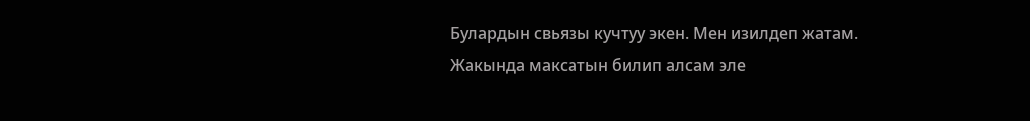Булардын свьязы кучтуу экен. Мен изилдеп жатам. Жакында максатын билип алсам эле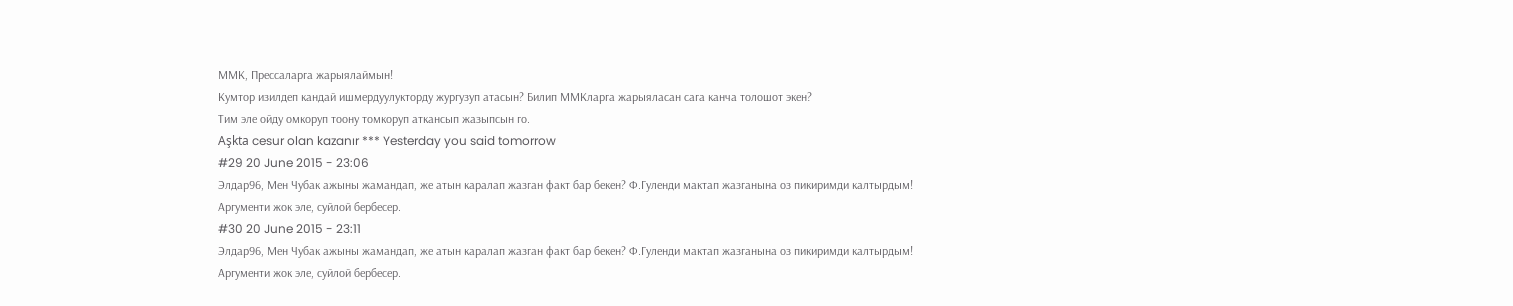ММК, Прессаларга жарыялаймын!
Кумтор изилдеп кандай ишмердуулукторду жургузуп атасын? Билип ММКларга жарыяласан сага канча толошот экен?
Тим эле ойду омкоруп тоону томкоруп аткансып жазыпсын го.
Aşkta cesur olan kazanır *** Yesterday you said tomorrow
#29 20 June 2015 - 23:06
Элдар96, Мен Чубак ажыны жамандап, же атын каралап жазган факт бар бекен? Ф.Гуленди мактап жазганына оз пикиримди калтырдым!
Аргументи жок эле, суйлой бербесер.
#30 20 June 2015 - 23:11
Элдар96, Мен Чубак ажыны жамандап, же атын каралап жазган факт бар бекен? Ф.Гуленди мактап жазганына оз пикиримди калтырдым!
Аргументи жок эле, суйлой бербесер.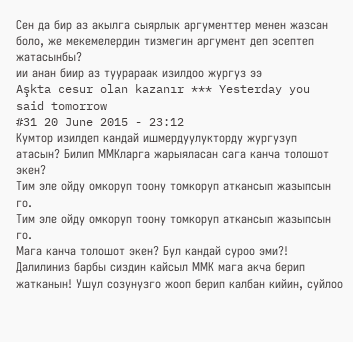Сен да бир аз акылга сыярлык аргументтер менен жазсан боло, же мекемелердин тизмегин аргумент деп эсептеп жатасынбы?
ии анан биир аз туурараак изилдоо жургуз ээ
Aşkta cesur olan kazanır *** Yesterday you said tomorrow
#31 20 June 2015 - 23:12
Кумтор изилдеп кандай ишмердуулукторду жургузуп атасын? Билип ММКларга жарыяласан сага канча толошот экен?
Тим эле ойду омкоруп тоону томкоруп аткансып жазыпсын го.
Тим эле ойду омкоруп тоону томкоруп аткансып жазыпсын го.
Мага канча толошот экен? Бул кандай суроо эми?! Далилиниз барбы сиздин кайсыл ММК мага акча берип жатканын! Ушул созунузго жооп берип калбан кийин, суйлоо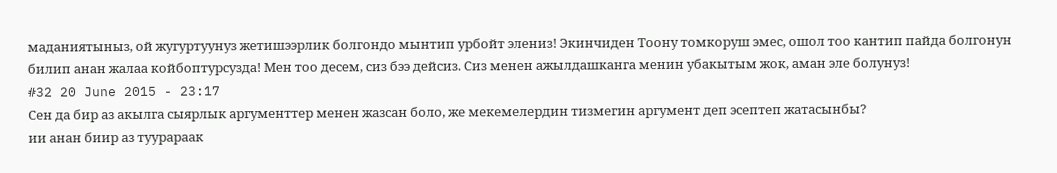маданиятыныз, ой жугуртуунуз жетишээрлик болгондо мынтип урбойт элениз! Экинчиден Тоону томкоруш эмес, ошол тоо кантип пайда болгонун билип анан жалаа койбоптурсузда! Мен тоо десем, сиз бээ дейсиз. Сиз менен ажылдашканга менин убакытым жок, аман эле болунуз!
#32 20 June 2015 - 23:17
Сен да бир аз акылга сыярлык аргументтер менен жазсан боло, же мекемелердин тизмегин аргумент деп эсептеп жатасынбы?
ии анан биир аз туурараак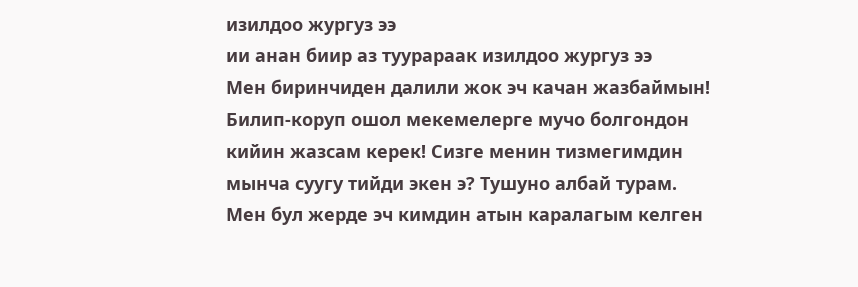изилдоо жургуз ээ
ии анан биир аз туурараак изилдоо жургуз ээ
Мен биринчиден далили жок эч качан жазбаймын! Билип-коруп ошол мекемелерге мучо болгондон кийин жазсам керек! Сизге менин тизмегимдин мынча суугу тийди экен э? Тушуно албай турам. Мен бул жерде эч кимдин атын каралагым келген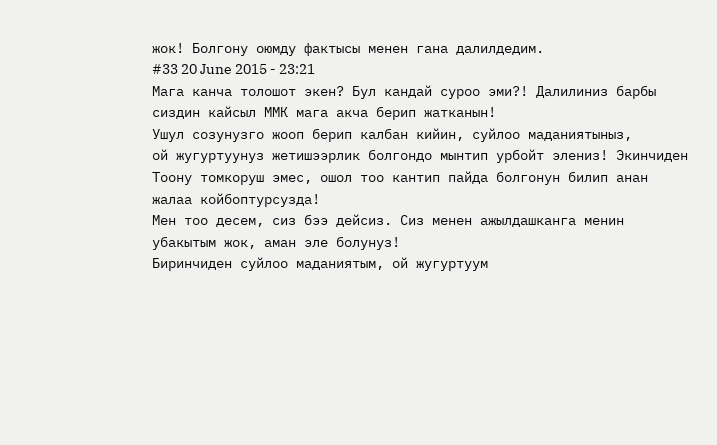жок! Болгону оюмду фактысы менен гана далилдедим.
#33 20 June 2015 - 23:21
Мага канча толошот экен? Бул кандай суроо эми?! Далилиниз барбы сиздин кайсыл ММК мага акча берип жатканын!
Ушул созунузго жооп берип калбан кийин, суйлоо маданиятыныз,
ой жугуртуунуз жетишээрлик болгондо мынтип урбойт элениз! Экинчиден Тоону томкоруш эмес, ошол тоо кантип пайда болгонун билип анан жалаа койбоптурсузда!
Мен тоо десем, сиз бээ дейсиз. Сиз менен ажылдашканга менин убакытым жок, аман эле болунуз!
Биринчиден суйлоо маданиятым, ой жугуртуум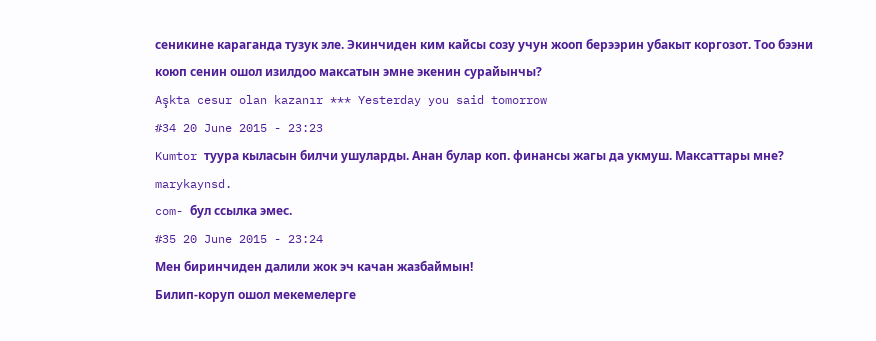сеникине караганда тузук эле. Экинчиден ким кайсы созу учун жооп берээрин убакыт коргозот. Тоо бээни коюп сенин ошол изилдоо максатын эмне экенин сурайынчы?
Aşkta cesur olan kazanır *** Yesterday you said tomorrow
#34 20 June 2015 - 23:23
Kumtor туура кыласын билчи ушуларды. Анан булар коп. финансы жагы да укмуш. Максаттары мне?
marykaynsd.
com- бул ссылка эмес.
#35 20 June 2015 - 23:24
Мен биринчиден далили жок эч качан жазбаймын!
Билип-коруп ошол мекемелерге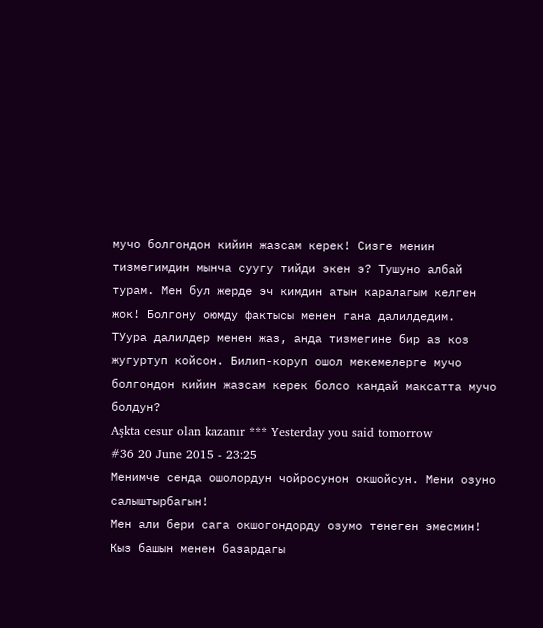мучо болгондон кийин жазсам керек! Сизге менин тизмегимдин мынча суугу тийди экен э? Тушуно албай турам. Мен бул жерде эч кимдин атын каралагым келген жок! Болгону оюмду фактысы менен гана далилдедим.
ТУура далилдер менен жаз, анда тизмегине бир аз коз жугуртуп койсон. Билип-коруп ошол мекемелерге мучо болгондон кийин жазсам керек болсо кандай максатта мучо болдун?
Aşkta cesur olan kazanır *** Yesterday you said tomorrow
#36 20 June 2015 - 23:25
Менимче сенда ошолордун чойросунон окшойсун. Мени озуно салыштырбагын!
Мен али бери сага окшогондорду озумо тенеген эмесмин! Кыз башын менен базардагы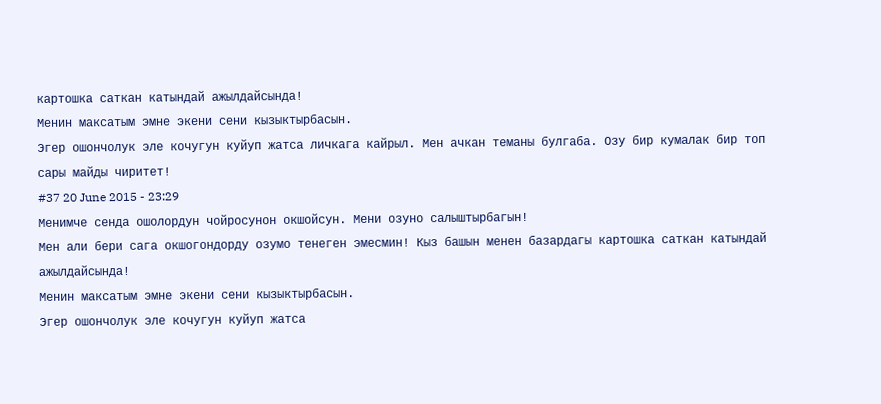картошка саткан катындай ажылдайсында!
Менин максатым эмне экени сени кызыктырбасын.
Эгер ошончолук эле кочугун куйуп жатса личкага кайрыл. Мен ачкан теманы булгаба. Озу бир кумалак бир топ сары майды чиритет!
#37 20 June 2015 - 23:29
Менимче сенда ошолордун чойросунон окшойсун. Мени озуно салыштырбагын!
Мен али бери сага окшогондорду озумо тенеген эмесмин! Кыз башын менен базардагы картошка саткан катындай ажылдайсында!
Менин максатым эмне экени сени кызыктырбасын.
Эгер ошончолук эле кочугун куйуп жатса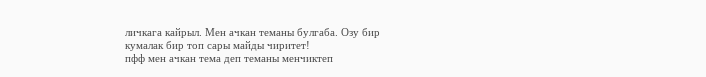личкага кайрыл. Мен ачкан теманы булгаба. Озу бир кумалак бир топ сары майды чиритет!
пфф мен ачкан тема деп теманы менчиктеп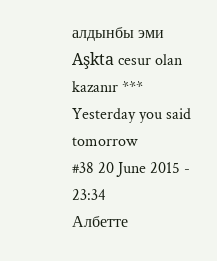алдынбы эми
Aşkta cesur olan kazanır *** Yesterday you said tomorrow
#38 20 June 2015 - 23:34
Албетте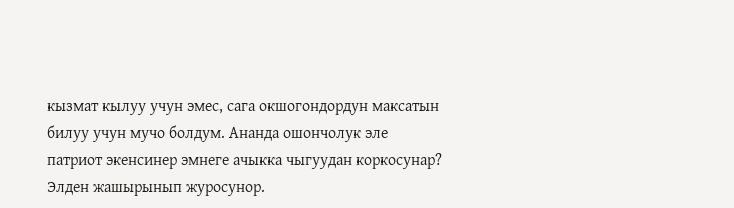кызмат кылуу учун эмес, сага окшогондордун максатын билуу учун мучо болдум. Ананда ошончолук эле патриот экенсинер эмнеге ачыкка чыгуудан коркосунар?
Элден жашырынып журосунор.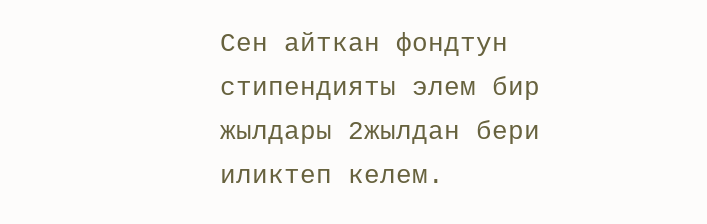Сен айткан фондтун стипендияты элем бир жылдары 2жылдан бери иликтеп келем.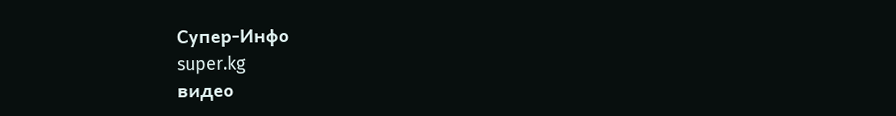Супер-Инфо
super.kg
видео